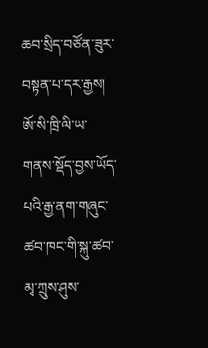ཆབ་སྲིད་བཙོན་ཟུར་བསྟན་པ་དར་རྒྱས།
ཨོ་སི་ཁྲི་ལི་ཡ་གནས་སྡོད་བྱས་ཡོད་པའི་རྒྱ་ནག་གཞུང་ཚབ་ཁང་གི་སྐུ་ཚབ་མྭ་ཀྲུས་ཤུས་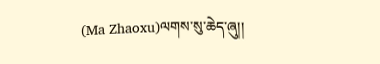(Ma Zhaoxu)ལགས་སུ་ཆེད་ཞུ།།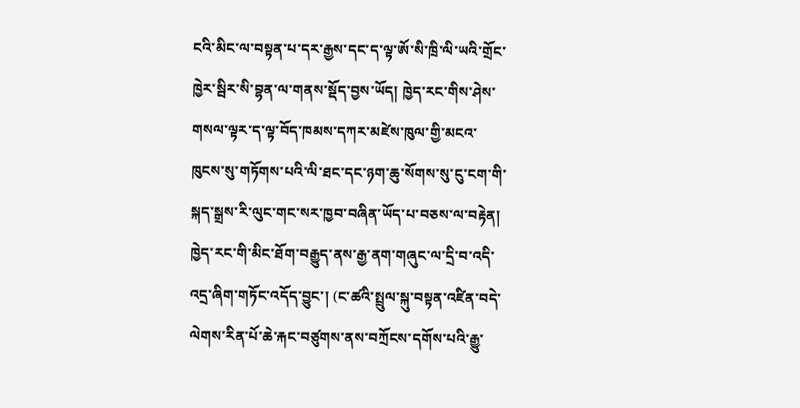ངའི་མིང་ལ་བསྟན་པ་དར་རྒྱས་དང་ད་ལྟ་ཨོ་སི་ཁྲི་ལི་ཡའི་གྲོང་ཁྱེར་སྦིར་སི་བྷན་ལ་གནས་སྡོད་བྱས་ཡོད། ཁྱེད་རང་གིས་ཤེས་གསལ་ལྟར་ད་ལྟ་བོད་ཁམས་དཀར་མཛེས་ཁུལ་གྱི་མངའ་ཁུངས་སུ་གཏོགས་པའི་ལི་ཐང་དང་ཉག་ཆུ་སོགས་སུ་ངུ་ངག་གི་སྐད་སྒྲས་རི་ལུང་གང་སར་ཁྱབ་བཞིན་ཡོད་པ་བཅས་ལ་བརྟེན། ཁྱེད་རང་གི་མིང་ཐོག་བརྒྱུད་ནས་རྒྱ་ནག་གཞུང་ལ་དྲི་བ་འདི་འདྲ་ཞིག་གཏོང་འདོད་བྱུང་། (ང་ཚའི་སྤྲུལ་སྐུ་བསྟན་འཛིན་བདེ་ལེགས་རིན་པོ་ཆེ་རྐང་བཙུགས་ནས་བཀྲོངས་དགོས་པའི་རྒྱུ་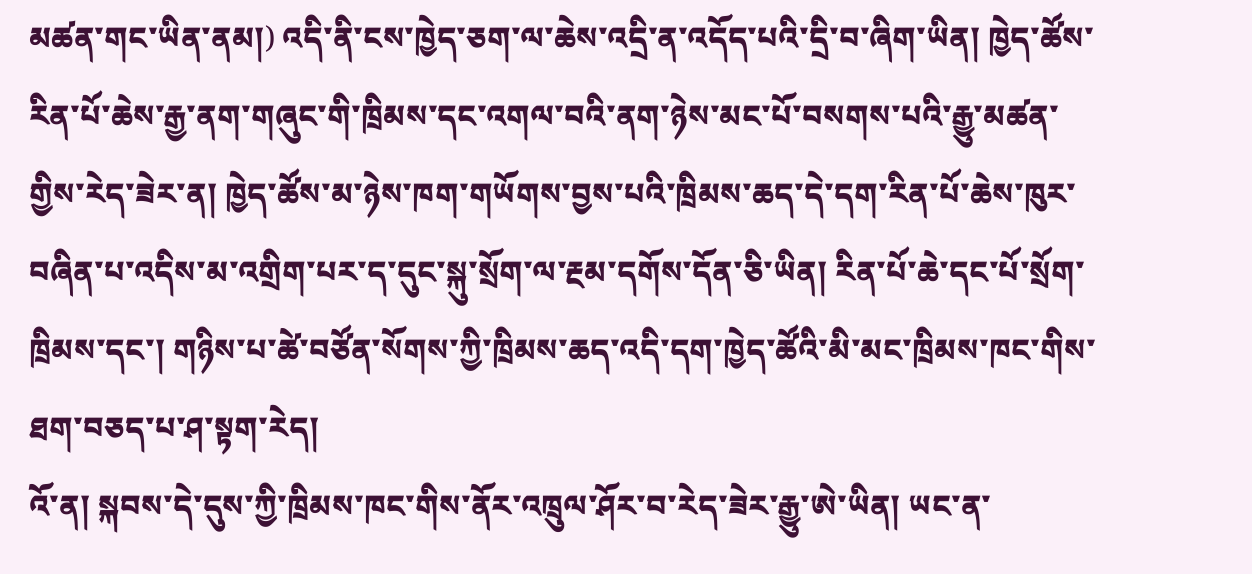མཚན་གང་ཡིན་ནམ།) འདི་ནི་ངས་ཁྱེད་ཅག་ལ་ཆེས་འདྲི་ན་འདོད་པའི་དྲི་བ་ཞིག་ཡིན། ཁྱེད་ཚོས་རིན་པོ་ཆེས་རྒྱ་ནག་གཞུང་གི་ཁྲིམས་དང་འགལ་བའི་ནག་ཉེས་མང་པོ་བསགས་པའི་རྒྱུ་མཚན་གྱིས་རེད་ཟེར་ན། ཁྱེད་ཚོས་མ་ཉེས་ཁག་གཡོགས་བྱས་པའི་ཁྲིམས་ཆད་དེ་དག་རིན་པོ་ཆེས་ཁུར་བཞིན་པ་འདིས་མ་འགྲིག་པར་ད་དུང་སྐུ་སྲོག་ལ་རྔམ་དགོས་དོན་ཅི་ཡིན། རིན་པོ་ཆེ་དང་པོ་སྲོག་ཁྲིམས་དང་། གཉིས་པ་ཚེ་བཙོན་སོགས་ཀྱི་ཁྲིམས་ཆད་འདི་དག་ཁྱེད་ཚོའི་མི་མང་ཁྲིམས་ཁང་གིས་ཐག་བཅད་པ་ཤ་སྟག་རེད།
འོ་ན། སྐབས་དེ་དུས་ཀྱི་ཁྲིམས་ཁང་གིས་ནོར་འཁྲུལ་ཤོར་བ་རེད་ཟེར་རྒྱུ་ཨེ་ཡིན། ཡང་ན་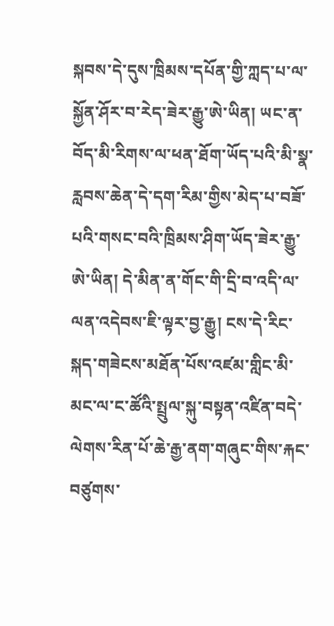སྐབས་དེ་དུས་ཁྲིམས་དཔོན་གྱི་ཀླད་པ་ལ་སྐྱོན་ཤོར་བ་རེད་ཟེར་རྒྱུ་ཨེ་ཡིན། ཡང་ན་བོད་མི་རིགས་ལ་ཕན་ཐོག་ཡོད་པའི་མི་སྣ་རླབས་ཆེན་དེ་དག་རིམ་གྱིས་མེད་པ་བཟོ་པའི་གསང་བའི་ཁྲིམས་ཤིག་ཡོད་ཟེར་རྒྱུ་ཨེ་ཡིན། དེ་མིན་ན་གོང་གི་དྲི་བ་འདི་ལ་ལན་འདེབས་ཇི་ལྟར་བྱ་རྒྱུ། ངས་དེ་རིང་སྐད་གཟེངས་མཐོན་པོས་འཛམ་གླིང་མི་མང་ལ་ང་ཚོའི་སྤྲུལ་སྐུ་བསྟན་འཛིན་བདེ་ལེགས་རིན་པོ་ཆེ་རྒྱ་ནག་གཞུང་གིས་རྐང་བཙུགས་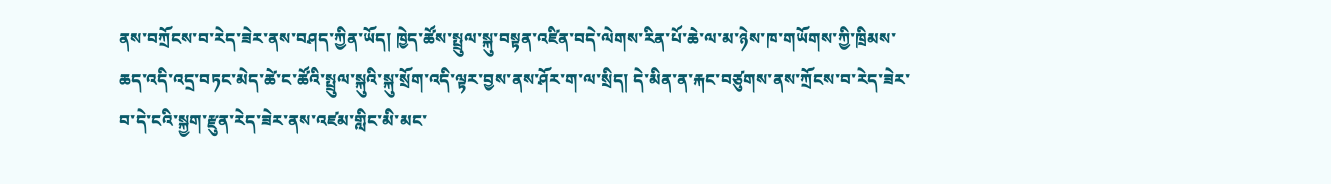ནས་བཀྲོངས་བ་རེད་ཟེར་ནས་བཤད་ཀྱིན་ཡོད། ཁྱེད་ཚོས་སྤྲུལ་སྐུ་བསྟན་འཛིན་བདེ་ལེགས་རིན་པོ་ཆེ་ལ་མ་ཉེས་ཁ་གཡོགས་ཀྱི་ཁྲིམས་ཆད་འདི་འདྲ་བཏང་མེད་ཚེ་ང་ཚོའི་སྤྲུལ་སྐུའི་སྐུ་སྲོག་འདི་ལྟར་བྱས་ནས་ཤོར་ག་ལ་སྲིད། དེ་མིན་ན་རྐང་བཙུགས་ནས་ཀྲོངས་བ་རེད་ཟེར་བ་དེ་ངའི་སྐྱག་རྫུན་རེད་ཟེར་ནས་འཛམ་གླིང་མི་མང་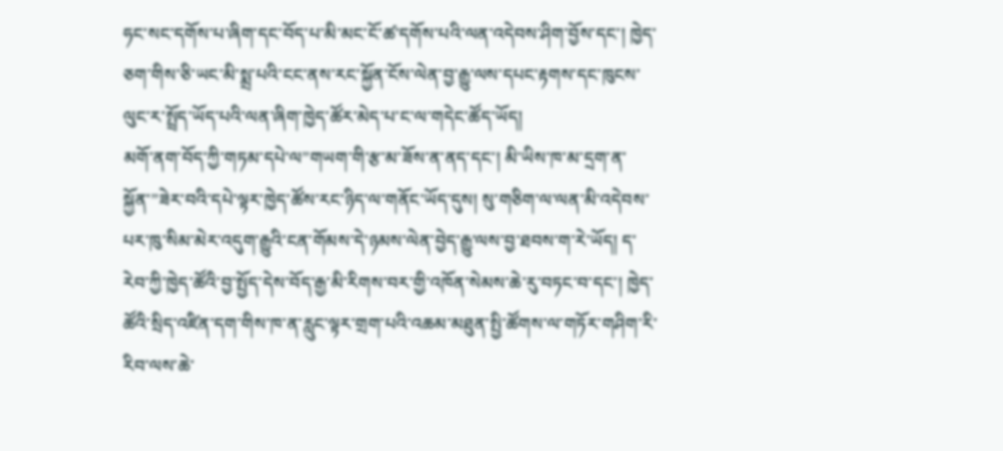ཧང་སང་དགོས་པ་ཞིག་དང་བོད་པ་མི་མང་ངོ་ཚ་དགོས་པའི་ལན་འདེབས་ཤིག་བྱོས་དང་། ཁྱེད་ཅག་གིས་ཅི་ཡང་མི་སྨྲ་པའི་ངང་ནས་རང་སྐྱོན་ངོས་ལེན་བྱ་རྒྱུ་ལས་དཔང་རྟགས་དང་ཁུངས་ལུང་ར་སྤྲོད་ཡོད་པའི་ལན་ཞིག་ཁྱེད་ཚོར་མེད་པ་ང་ལ་གདེང་ཚོད་ཡོད།
མགོ་ནག་བོད་ཀྱི་གཏམ་དཔེ་ལ”གཡག་གི་རྩ་མ་ཟོས་ན་ནད་དང་། མི་ཡིས་ཁ་མ་དྲག་ན་སྐྱོན་”ཟེར་བའི་དཔེ་ལྟར་ཁྱེད་ཚོས་རང་ཉིད་ལ་གནོང་ཡོད་དུས། སུ་གཅིག་ལ་ལན་མི་འདེབས་པར་ཁུ་སིམ་མེར་འདུག་རྒྱུའི་ངན་གོམས་དེ་ཉམས་ལེན་བྱེད་རྒྱུ་ལས་བྱ་ཐབས་ག་རེ་ཡོད། ད་རེབ་ཀྱི་ཁྱེད་ཚོའི་བྱ་སྤྱོད་དེས་བོད་རྒྱ་མི་རིགས་བར་གྱི་འཁོན་སེམས་ཆེ་རུ་བཏང་བ་དང་། ཁྱེད་ཚོའི་སྲིད་འཛིན་དག་གིས་ཁ་ན་རླུང་ལྟར་གྲག་པའི་འཆམ་མཐུན་སྤྱི་ཚོགས་ལ་གཏོར་གཤིག་རི་རིབ་ལས་ཆེ་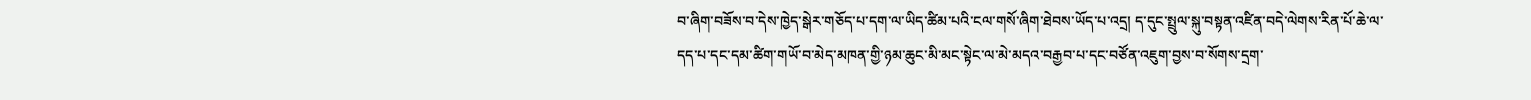བ་ཞིག་བཟོས་བ་དེས་ཁྱེད་སྒེར་གཅོད་པ་དག་ལ་ཡིད་ཚིམ་པའི་ངལ་གསོ་ཞིག་ཐེབས་ཡོད་པ་འདྲ། ད་དུང་སྤྲུལ་སྐུ་བསྟན་འཛིན་བདེ་ལེགས་རིན་པོ་ཆེ་ལ་དད་པ་དང་དམ་ཚིག་གཡོ་བ་མེད་མཁན་གྱི་ཉམ་ཆུང་མི་མང་སྟེང་ལ་མེ་མདའ་བརྒྱབ་པ་དང་བཙོན་འཇུག་བྱས་བ་སོགས་དྲག་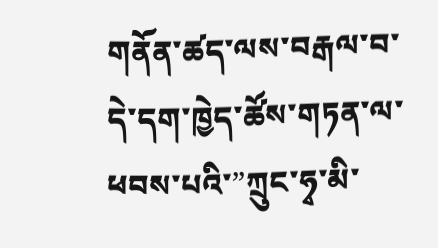གནོན་ཚད་ལས་བརྒལ་བ་དེ་དག་ཁྱེད་ཚོས་གཏན་ལ་ཕབས་པའི་”ཀྲུང་ཧྭ་མི་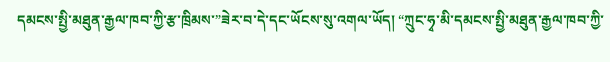དམངས་སྤྱི་མཐུན་རྒྱལ་ཁབ་ཀྱི་རྩ་ཁྲིམས་”ཟེར་བ་དེ་དང་ཡོངས་སུ་འགལ་ཡོད། “ཀྲུང་ཧྭ་མི་དམངས་སྤྱི་མཐུན་རྒྱལ་ཁབ་ཀྱི་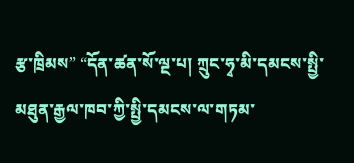རྩ་ཁྲིམས” “དོན་ཚན་སོ་ལྔ་པ། ཀྲུང་ཧྭ་མི་དམངས་སྤྱི་མཐུན་རྒྱལ་ཁབ་ཀྱི་སྤྱི་དམངས་ལ་གཏམ་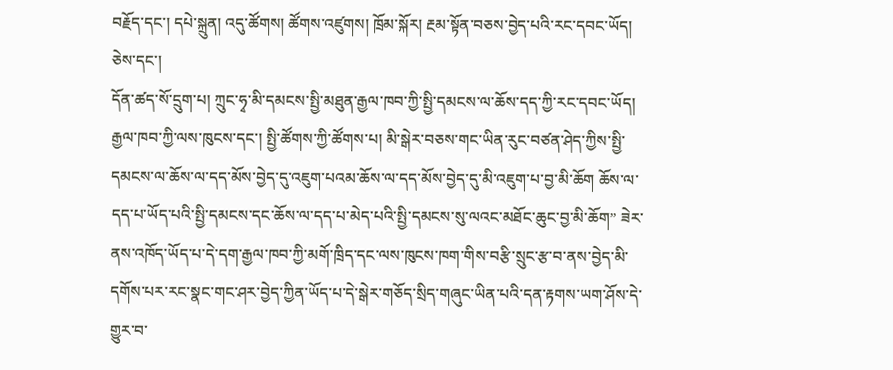བརྗོད་དང་། དཔེ་སྐྲུན། འདུ་ཚོགས། ཚོགས་འཛུགས། ཁྲོམ་སྐོར། རྔམ་སྟོན་བཅས་བྱེད་པའི་རང་དབང་ཡོད། ཅེས་དང་།
དོན་ཚད་སོ་དྲུག་པ། ཀྲུང་ཧྭ་མི་དམངས་སྤྱི་མཐུན་རྒྱལ་ཁབ་ཀྱི་སྤྱི་དམངས་ལ་ཆོས་དད་ཀྱི་རང་དབང་ཡོད། རྒྱལ་ཁབ་ཀྱི་ལས་ཁུངས་དང་། སྤྱི་ཚོགས་ཀྱི་ཚོགས་པ། མི་སྒེར་བཅས་གང་ཡིན་རུང་བཙན་ཤེད་ཀྱིས་སྤྱི་དམངས་ལ་ཆོས་ལ་དད་མོས་བྱེད་དུ་འཇུག་པའམ་ཆོས་ལ་དད་མོས་བྱེད་དུ་མི་འཇུག་པ་བྱ་མི་ཆོག ཆོས་ལ་དད་པ་ཡོད་པའི་སྤྱི་དམངས་དང་ཆོས་ལ་དད་པ་མེད་པའི་སྤྱི་དམངས་སུ་ལའང་མཐོང་ཆུང་བྱ་མི་ཆོག” ཟེར་ནས་འཁོད་ཡོད་པ་དེ་དག་རྒྱལ་ཁབ་ཀྱི་མགོ་ཁྲིད་དང་ལས་ཁུངས་ཁག་གིས་བརྩི་སྲུང་རྩ་བ་ནས་བྱེད་མི་དགོས་པར་རང་སྣང་གང་ཤར་བྱེད་ཀྱིན་ཡོད་པ་དེ་སྒེར་གཅོད་སྲིད་གཞུང་ཡིན་པའི་དན་རྟགས་ཡག་ཤོས་དེ་གྱུར་བ་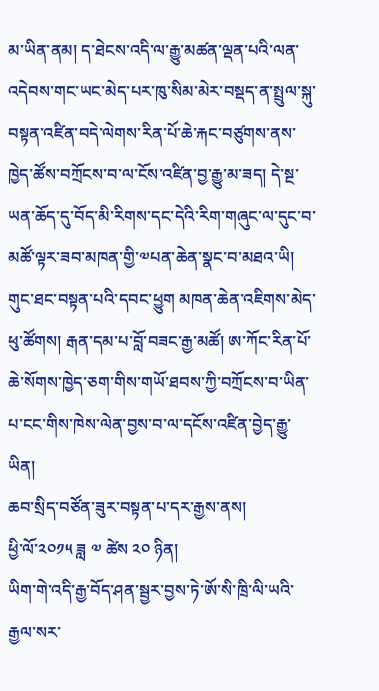མ་ཡིན་ནམ། ད་ཐེངས་འདི་ལ་རྒྱུ་མཚན་ལྡན་པའི་ལན་འདེབས་གང་ཡང་མེད་པར་ཁུ་སིམ་མེར་བསྡད་ན་སྤྲུལ་སྐུ་བསྟན་འཛིན་བདེ་ལེགས་རིན་པོ་ཆེ་རྐང་བཙུགས་ནས་ཁྱེད་ཚོས་བཀྲོངས་བ་ལ་ངོས་འཛིན་བྱ་རྒྱུ་མ་ཟད། དེ་སྔ་ཡན་ཆོད་དུ་བོད་མི་རིགས་དང་དེའི་རིག་གཞུང་ལ་དུང་བ་མཚོ་ལྟར་ཟབ་མཁན་གྱི་༧པན་ཆེན་སྣང་བ་མཐའ་ཡི། གུང་ཐང་བསྟན་པའི་དབང་ཕྱུག མཁན་ཆེན་འཇིགས་མེད་ཕུ་ཚོགས། རྒན་དམ་པ་བློ་བཟང་རྒྱ་མཚོ། ཨ་ཀོང་རིན་པོ་ཆེ་སོགས་ཁྱེད་ཅག་གིས་གཡོ་ཐབས་ཀྱི་བཀྲོངས་བ་ཡིན་པ་ངང་གིས་ཁེས་ལེན་བྱས་བ་ལ་དངོས་འཛིན་བྱེད་རྒྱུ་ཡིན།
ཆབ་སྲིད་བཙོན་ཟུར་བསྟན་པ་དར་རྒྱས་ནས།
ཕྱི་ལོ་༢༠༡༥ ཟླ ༧ ཚེས ༢༠ ཉིན།
ཡིག་གེ་འདི་རྒྱ་བོད་ཤན་སྦྱར་བྱས་ཏེ་ཨོ་སི་ཁྲི་ལི་ཡའི་རྒྱལ་སར་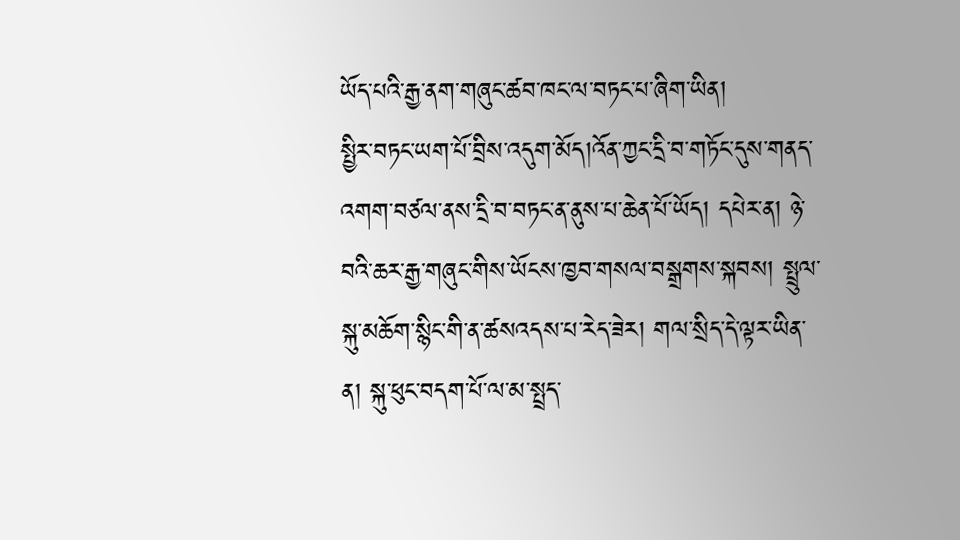ཡོད་པའི་རྒྱ་ནག་གཞུང་ཚབ་ཁང་ལ་བཏང་པ་ཞིག་ཡིན།
སྤྱིར་བཏང་ཡག་པོ་བྲིས་འདུག་མོད།འོན་ཀྱང་དྲི་བ་གཏོང་དུས་གནད་འགག་བཙལ་ནས་དྲི་བ་བཏང་ན་ནུས་པ་ཆེན་པོ་ཡོད། དཔེར་ན། ཉེ་བའི་ཆར་རྒྱ་གཞུང་གིས་ཡོངས་ཁྱབ་གསལ་བསྒྲགས་སྐབས། སྤྲུལ་སྐུ་མཆོག་སྙིང་གི་ན་ཚསའདས་པ་རེད་ཟེར། གལ་སྲིད་དེ་ལྟར་ཡིན་ན། སྐུ་ཕུང་བདག་པོ་ལ་མ་སྤྲད་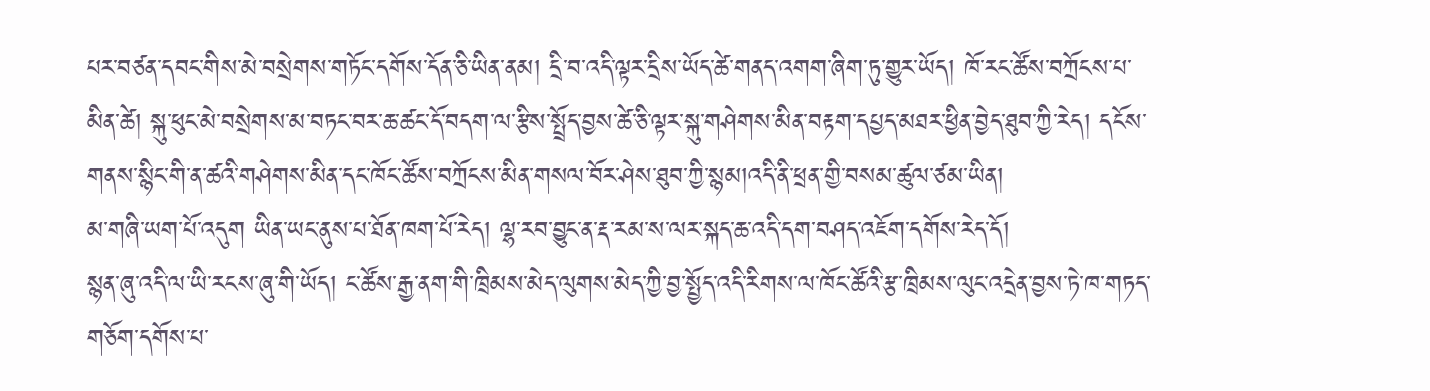པར་བཙན་དབང་གིས་མེ་བསྲེགས་གཏོང་དགོས་དོན་ཅི་ཡིན་ནམ། དྲི་བ་འདི་ལྟར་དྲིས་ཡོད་ཚེ་གནད་འགག་ཞིག་ཏུ་གྱུར་ཡོད། ཁོ་རང་ཚོས་བཀྲོངས་པ་མིན་ཚེ། སྐུ་ཕུང་མེ་བསྲེགས་མ་བཏང་བར་ཆ་ཚང་དོ་བདག་ལ་རྩིས་སྤྲོད་བྱས་ཚེ་ཅི་ལྟར་སྐུ་གཤེགས་མིན་བརྟག་དཔྱད་མཐར་ཕྱིན་བྱེད་ཐུབ་ཀྱི་རེད། དངོས་གནས་སྙིང་གི་ན་ཚའི་གཤེགས་མིན་དང་ཁོང་ཚོས་བཀྲོངས་མིན་གསལ་བོར་ཤེས་ཐུབ་ཀྱི་སྙམ།འདི་ནི་ཕྲན་གྱི་བསམ་ཚུལ་ཙམ་ཡིན།
མ་གཞི་ཡག་པོ་འདུག ཡིན་ཡང་ནུས་པ་ཐོན་ཁག་པོ་རེད། ལྷ་རབ་བྱུང་ན་རྡ་རམ་ས་ལར་སྐད་ཆ་འདི་དག་བཤད་འཇོག་དགོས་རེད་དོ།
སྙན་ཞུ་འདི་ལ་ཡི་རངས་ཞུ་གི་ཡོད། ང་ཚོས་རྒྱ་ནག་གི་ཁྲིམས་མེད་ལུགས་མེད་ཀྱི་བྱ་སྤྱོད་འདི་རིགས་ལ་ཁོང་ཚོའི་རྩ་ཁྲིམས་ལུང་འདྲེན་བྱས་ཏེ་ཁ་གཏད་གཅོག་དགོས་པ་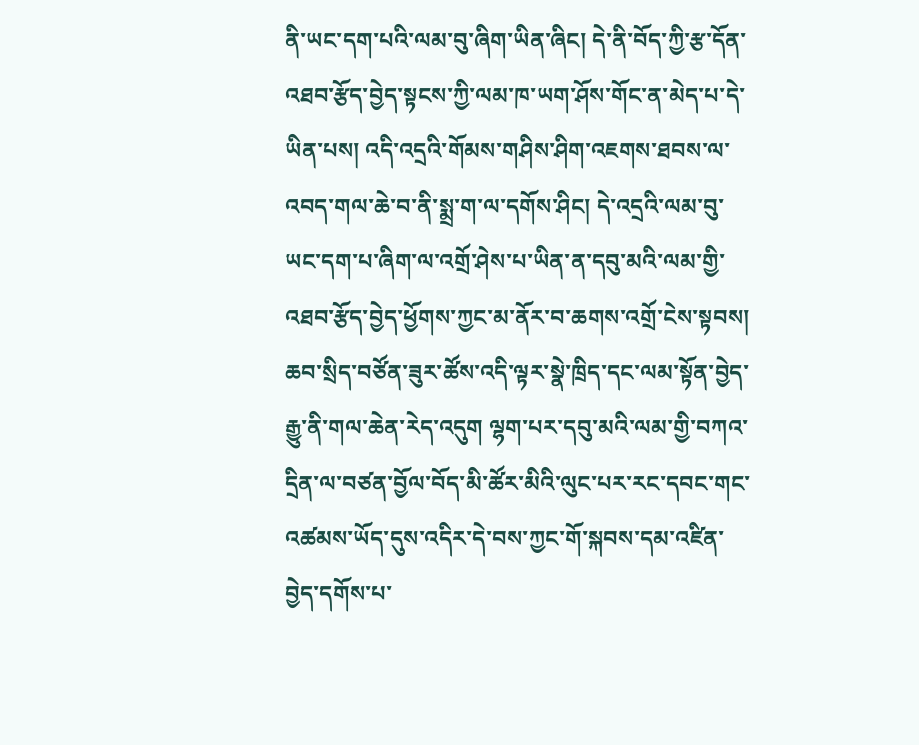ནི་ཡང་དག་པའི་ལམ་བུ་ཞིག་ཡིན་ཞིང། དེ་ནི་བོད་ཀྱི་རྩ་དོན་འཐབ་རྩོད་བྱེད་སྟངས་ཀྱི་ལམ་ཁ་ཡག་ཤོས་གོང་ན་མེད་པ་དེ་ཡིན་པས། འདི་འདྲའི་གོམས་གཤིས་ཤིག་འཇགས་ཐབས་ལ་འབད་གལ་ཆེ་བ་ནི་སྨྲ་ག་ལ་དགོས་ཤིང། དེ་འདྲའི་ལམ་བུ་ཡང་དག་པ་ཞིག་ལ་འགྲོ་ཤེས་པ་ཡིན་ན་དབུ་མའི་ལམ་གྱི་འཐབ་རྩོད་བྱེད་ཕྱོགས་ཀྱང་མ་ནོར་བ་ཆགས་འགྲོ་ངེས་སྟབས། ཆབ་སྲིད་བཙོན་ཟུར་ཚོས་འདི་ལྟར་སྣེ་ཁྲིད་དང་ལམ་སྟོན་བྱེད་རྒྱུ་ནི་གལ་ཆེན་རེད་འདུག ལྷག་པར་དབུ་མའི་ལམ་གྱི་བཀའ་དྲིན་ལ་བཙན་བྱོལ་བོད་མི་ཚོར་མིའི་ལུང་པར་རང་དབང་གང་འཚམས་ཡོད་དུས་འདིར་དེ་བས་ཀྱང་གོ་སྐབས་དམ་འཛིན་བྱེད་དགོས་པ་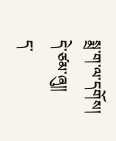སྨྲ་ག་ལ་དགོས། དེ་ཙམ་ཞུ།།
ད་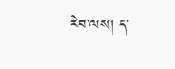རེབ་ལས། ད་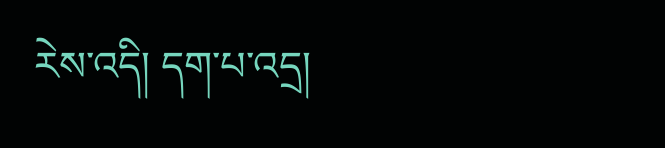རེས་འདི། དག་པ་འདྲ།